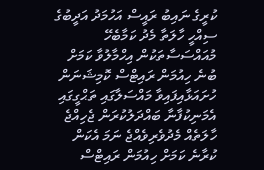ކުރީގެ ނައިބު ރައީސް އަހުމަދު އަދީބުގެ ސިއްހީ ހާލަތާ މެދު ކަމާބެހޭ މުއައްސަސާތަކުން އިހްމާލުވާ ކަމަށް ބުނެ ހިއުމަން ރައިޓްސް ކޮމިޝަނަން ހުށައަޅާއިފައިވާ މައްސަލާގައި ތަޙްގީގައި އެމަނިކުފާނާ ބައްދަލުކުރަން ޖެހިއްޖެ ހާލަތެއް މެދުވެރިވެއްޖެ ނަމަ އެކަން ކުރާނެ ކަމަށް ހިއުމަން ރައިޓްސް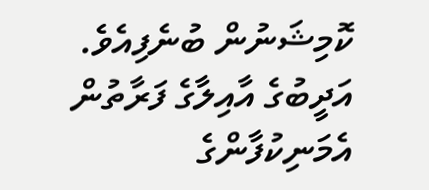ކޮމިޝަނުން ބުނެފިއެވެ.
އަދީބުގެ އާއިލާގެ ފަރާތުން އެމަނިކުފާންގެ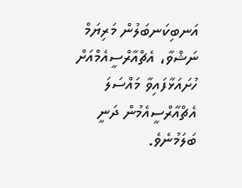އަނބިކަނބަލުން މަރިޔަމް ނަޝްވާ، އެޗްއާރްސީއެމްއަށް ހުށައަޅާފައިވާ މައްސަލަ އެޗްއާރްސީއެމުން ދަނީ ބަލަމުނެވެ.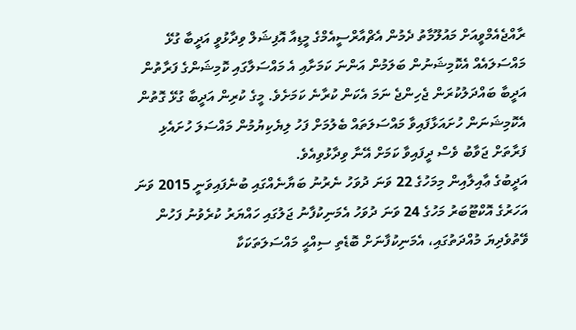ރާއްޖެއެމްވީއަށް މައުލޫމާތު ދެމުން އެޗްއާރްސީއެމްގެ މީޑިއާ އޮފިޝަލް ވިދާޅުވީ އަދީބާ ގުޅޭ މައްސަލައެއް އެކޮމިޝަނުން ބަލަމުން އަންނަ ކަމަށާއި އެ މައްސަލާގައި ކޮމިޝަންގެ ފަރާތުން އަދީބާ ބައްދަލުކުރަން ޖެހިންޖެ ނަމަ އެކަން ކުރާނެ ކަމަށެވެ. މީގެ ކުރިން އަދީބާ ގުޅޭ ގޮތުން އެކޮމިޝަނަން ހުށައަޅާފައިވާ މައްސަލަތައް ބެލުމަށް ފަހު ލިޔެކިޔުމުން މައްސަލަ ހުށައެޅި ފަރާތަށް ޖަވާބު ވެސް ދީފައިވާ ކަމަށް އޭނާ ވިދާޅުވިއެވެ.
އަދީބުގެ ޢާއިލާއިން މިމަހުގެ 22 ވަނަ ދުވަހު ނެރުނު ބަޔާނެއްގައި ބުނެފައިވަނީ 2015 ވަނަ އަހަރުގެ އޮކްޓޫބަރު މަހުގެ 24 ވަނަ ދުވަހު އެމަނިކުފާނު ޖަލުގައި ހައްޔަރު ކުރެވުނު ފަހުން ވޭތުވެދިޔަ މުއްދަތުގައި، އެމަނިކުފާނަށް ބޮޑެތި ސިއްޙީ މައްސަލަތަކަކާ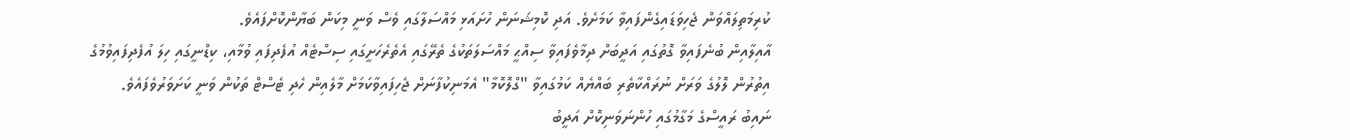ކުރިމަތިލައްވަން ޖެހިވަޑައިގެންފައިވާ ކަމަށެވެ. އަދި ކޮމިޝަނަން ހުށައަޅި މައްސަލާގައި ވެސް ވަނީ މިކަން ބަޔާންކޮށްފައެވެ.
އާއިލާއިން ބުނެފައިވާ ގޮތުގައި އަދީބަށް ދިމާވެފައިވާ ސިއްޙީ މައްސަލަތަކުގެ ތެރޭގައި އެތެރެހަށީގައި ސިސްޓެއް އުފެދިފައި ވުމާއި، ކިޑްނީގައި ހިލަ އުފެދިފައިވުމުގެ އިތުރުން ލޮލުގެ ވަރަށް ނުރައްކާތެރި ބައްޔެއް ކަމުގައިވާ "ގްލޮކޮމާ" އެމަނިކުފާނަށް ޖެހިފައިވާކަމަށް މާލެއިން ހެދި ޓެސްޓް ތަކުން ވަނީ ކަށަވަރުވެފައެވެ.
ނައިބު ރައީސްގެ މަގާމުގައި ހުންނަވަނިކޮށް އަދީބު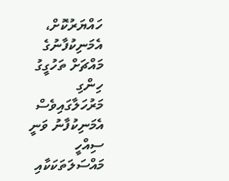ހައްޔަރުކޮށް، އެމަނިކުފާނުގެ މައްޗަށް ތަހުގީގު ހިންގި މަރުހަލާގައިވެސް އެމަނިކުފާނު ވަނީ ސިއްހީ މައްސަލަތަކަކާއި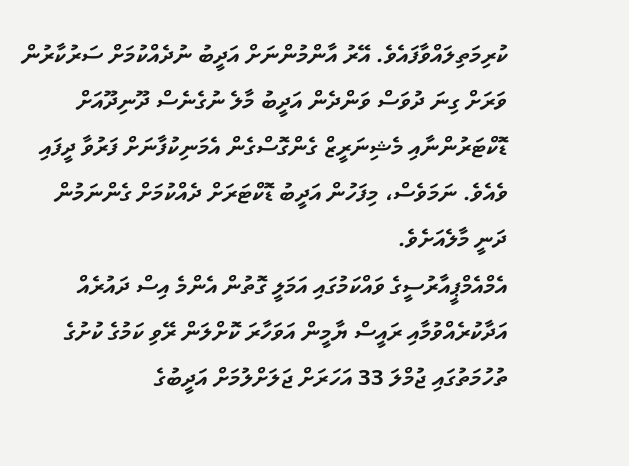ކުރިމަތިލައްވާފައެވެ. އޭރު އާންމުންނަށް އަދީބު ނުދެއްކުމަށް ސަރުކާރުން ވަރަށް ގިނަ ދުވަސް ވަންދެން އަދީބު މާލެ ނުގެނެސް ދޫނިދޫއަށް ޑޮކްޓަރުންނާއި މެޝިނަރީޒް ގެންގޮސްގެން އެމަނިކުފާނަށް ފަރުވާ ދީފައި ވެއެވެ. ނަމަވެސް، މިފަހުން އަދީބު ޑޮކްޓަރަށް ދެއްކުމަށް ގެންނަމުން ދަނީ މާލެއަށެވެ.
އެމްއެމްޕީއާރުސީގެ ވައްކަމުގައި އަމަލީ ގޮތުން އެންމެ އިސް ދައުރެއް އަދާކުރެއްވުމާއި ރައީސް ޔާމީން އަވަހާރަ ކޮށްލަން ރޭވި ކަމުގެ ކުށުގެ ތުހުމަތުގައި ޖުމްލަ 33 އަހަރަށް ޖަލަށްލުމަށް އަދީބުގެ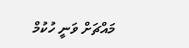މައްޗަށް ވަނީ ހުކުމް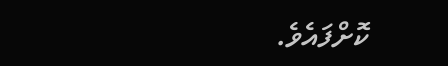ކޮށްފައެވެ.